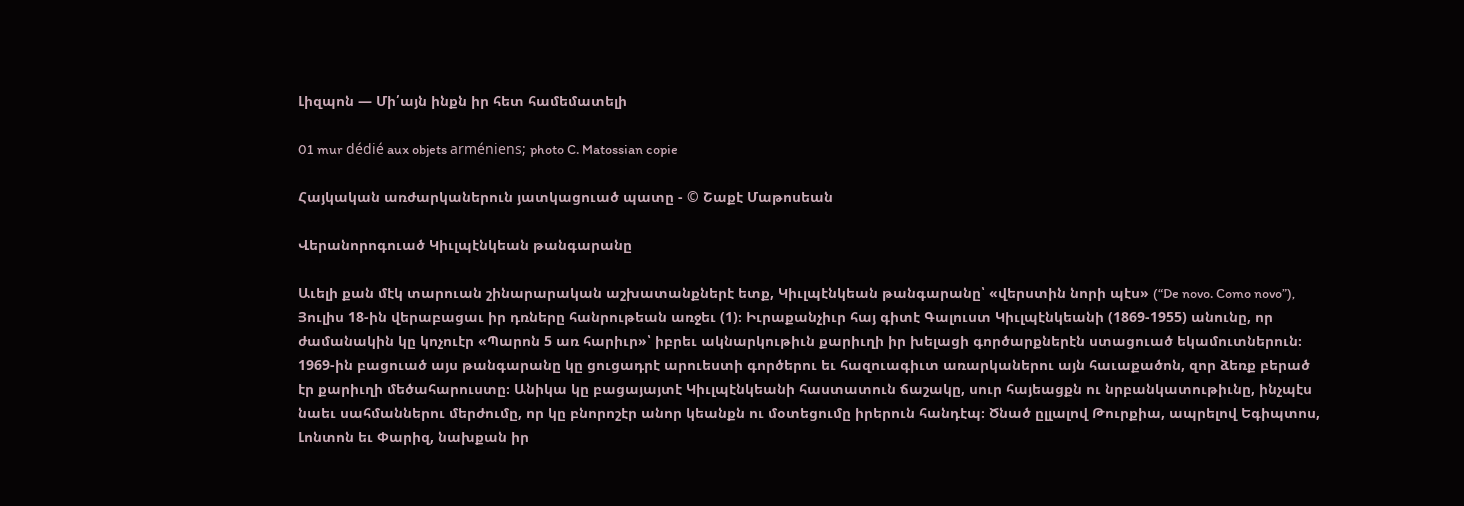Լիզպոն — Մի՛այն ինքն իր հետ համեմատելի

01 mur dédié aux objets arméniens; photo C. Matossian copie

Հայկական առժարկաներուն յատկացուած պատը - © Շաքէ Մաթոսեան

Վերանորոգուած Կիւլպէնկեան թանգարանը

Աւելի քան մէկ տարուան շինարարական աշխատանքներէ ետք, Կիւլպէնկեան թանգարանը՝ «վերստին նորի պէս» (“De novo. Como novo”), Յուլիս 18-ին վերաբացաւ իր դռները հանրութեան առջեւ (1)։ Իւրաքանչիւր հայ գիտէ Գալուստ Կիւլպէնկեանի (1869-1955) անունը, որ ժամանակին կը կոչուէր «Պարոն 5 առ հարիւր»՝ իբրեւ ակնարկութիւն քարիւղի իր խելացի գործարքներէն ստացուած եկամուտներուն։ 1969-ին բացուած այս թանգարանը կը ցուցադրէ արուեստի գործերու եւ հազուագիւտ առարկաներու այն հաւաքածոն, զոր ձեռք բերած էր քարիւղի մեծահարուստը։ Անիկա կը բացայայտէ Կիւլպէնկեանի հաստատուն ճաշակը, սուր հայեացքն ու նրբանկատութիւնը, ինչպէս նաեւ սահմաններու մերժումը, որ կը բնորոշէր անոր կեանքն ու մօտեցումը իրերուն հանդէպ։ Ծնած ըլլալով Թուրքիա, ապրելով Եգիպտոս, Լոնտոն եւ Փարիզ, նախքան իր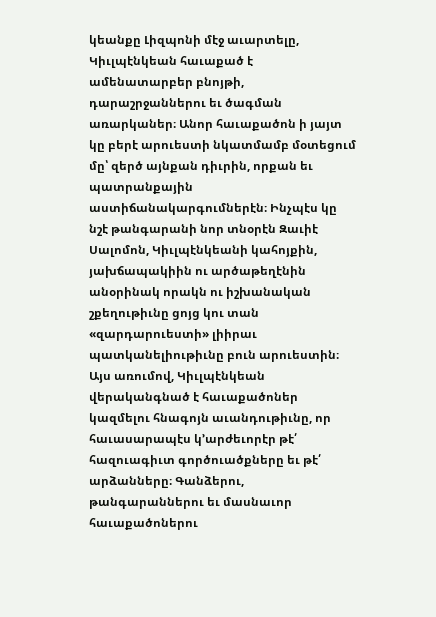կեանքը Լիզպոնի մէջ աւարտելը, Կիւլպէնկեան հաւաքած է ամենատարբեր բնոյթի, դարաշրջաններու եւ ծագման առարկաներ։ Անոր հաւաքածոն ի յայտ կը բերէ արուեստի նկատմամբ մօտեցում մը՝ զերծ այնքան դիւրին, որքան եւ պատրանքային աստիճանակարգումներէն։ Ինչպէս կը նշէ թանգարանի նոր տնօրէն Զաւիէ Սալոմոն, Կիւլպէնկեանի կահոյքին, յախճապակիին ու արծաթեղէնին անօրինակ որակն ու իշխանական շքեղութիւնը ցոյց կու տան «զարդարուեստի» լիիրաւ պատկանելիութիւնը բուն արուեստին։ Այս առումով, Կիւլպէնկեան վերականգնած է հաւաքածոներ կազմելու հնագոյն աւանդութիւնը, որ հաւասարապէս կ՚արժեւորէր թէ՛ հազուագիւտ գործուածքները եւ թէ՛ արձանները։ Գանձերու, թանգարաններու եւ մասնաւոր հաւաքածոներու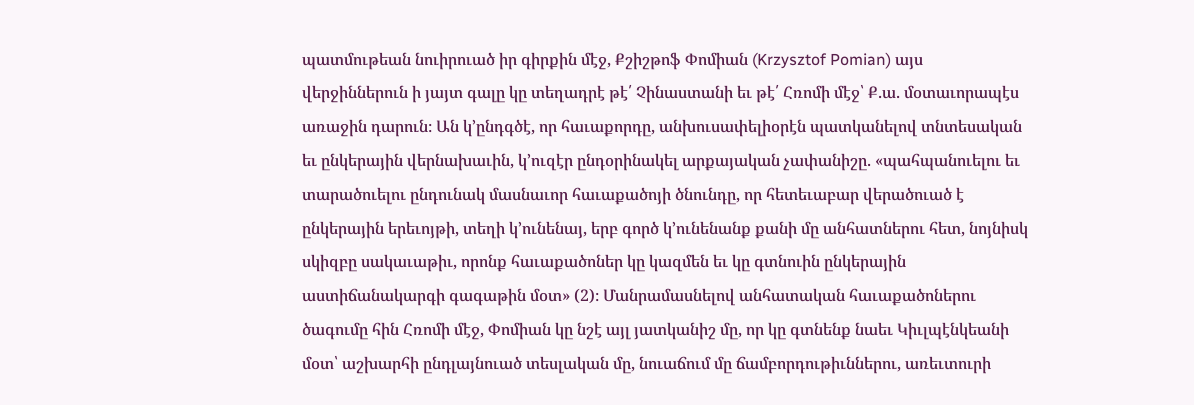պատմութեան նուիրուած իր գիրքին մէջ, Քշիշթոֆ Փոմիան (Krzysztof Pomian) այս վերջիններուն ի յայտ գալը կը տեղադրէ թէ՛ Չինաստանի եւ թէ՛ Հռոմի մէջ՝ Ք.ա. մօտաւորապէս առաջին դարուն։ Ան կ՚ընդգծէ, որ հաւաքորդը, անխուսափելիօրէն պատկանելով տնտեսական եւ ընկերային վերնախաւին, կ՚ուզէր ընդօրինակել արքայական չափանիշը. «պահպանուելու եւ տարածուելու ընդունակ մասնաւոր հաւաքածոյի ծնունդը, որ հետեւաբար վերածուած է ընկերային երեւոյթի, տեղի կ՚ունենայ, երբ գործ կ՚ունենանք քանի մը անհատներու հետ, նոյնիսկ սկիզբը սակաւաթիւ, որոնք հաւաքածոներ կը կազմեն եւ կը գտնուին ընկերային աստիճանակարգի գագաթին մօտ» (2)։ Մանրամասնելով անհատական հաւաքածոներու ծագումը հին Հռոմի մէջ, Փոմիան կը նշէ այլ յատկանիշ մը, որ կը գտնենք նաեւ Կիւլպէնկեանի մօտ՝ աշխարհի ընդլայնուած տեսլական մը, նուաճում մը ճամբորդութիւններու, առեւտուրի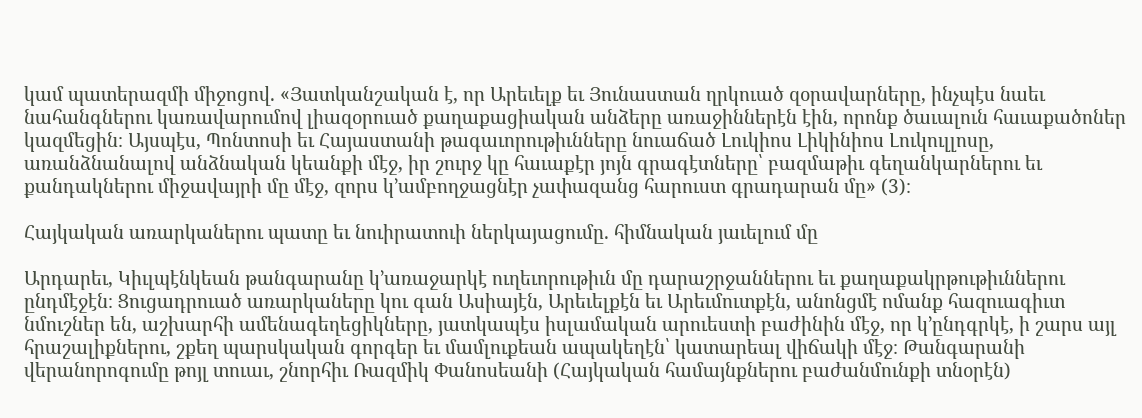կամ պատերազմի միջոցով. «Յատկանշական է, որ Արեւելք եւ Յունաստան ղրկուած զօրավարները, ինչպէս նաեւ նահանգներու կառավարումով լիազօրուած քաղաքացիական անձերը առաջիններէն էին, որոնք ծաւալուն հաւաքածոներ կազմեցին։ Այսպէս, Պոնտոսի եւ Հայաստանի թագաւորութիւնները նուաճած Լուկիոս Լիկինիոս Լուկուլլոսը, առանձնանալով անձնական կեանքի մէջ, իր շուրջ կը հաւաքէր յոյն գրագէտները՝ բազմաթիւ գեղանկարներու եւ քանդակներու միջավայրի մը մէջ, զորս կ՚ամբողջացնէր չափազանց հարուստ գրադարան մը» (3)։

Հայկական առարկաներու պատը եւ նուիրատուի ներկայացումը. հիմնական յաւելում մը

Արդարեւ, Կիւլպէնկեան թանգարանը կ՚առաջարկէ ուղեւորութիւն մը դարաշրջաններու եւ քաղաքակրթութիւններու ընդմէջէն։ Ցուցադրուած առարկաները կու գան Ասիայէն, Արեւելքէն եւ Արեւմուտքէն, անոնցմէ ոմանք հազուագիւտ նմուշներ են, աշխարհի ամենագեղեցիկները, յատկապէս իսլամական արուեստի բաժինին մէջ, որ կ՚ընդգրկէ, ի շարս այլ հրաշալիքներու, շքեղ պարսկական գորգեր եւ մամլուքեան ապակեղէն՝ կատարեալ վիճակի մէջ։ Թանգարանի վերանորոգումը թոյլ տուաւ, շնորհիւ Ռազմիկ Փանոսեանի (Հայկական համայնքներու բաժանմունքի տնօրէն)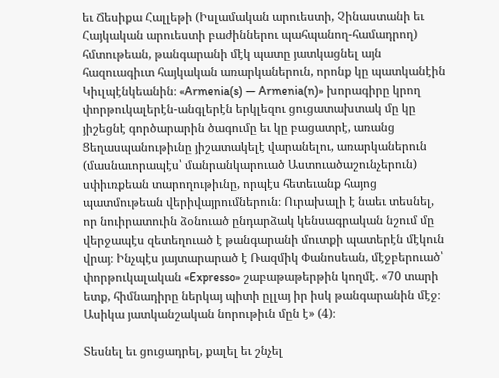եւ Ճեսիքա Հալլեթի (Իսլամական արուեստի, Չինաստանի եւ Հայկական արուեստի բաժիններու պահպանող-համադրող) հմտութեան, թանգարանի մէկ պատը յատկացնել այն հազուագիւտ հայկական առարկաներուն, որոնք կը պատկանէին Կիւլպէնկեանին։ «Armenia(s) — Armenia(n)» խորագիրը կրող փորթուկալերէն-անգլերէն երկլեզու ցուցատախտակ մը կը յիշեցնէ գործարարին ծագումը եւ կը բացատրէ, առանց Ցեղասպանութիւնը յիշատակելէ վարանելու, առարկաներուն (մասնաւորապէս՝ մանրանկարուած Աստուածաշունչերուն) սփիւռքեան տարողութիւնը, որպէս հետեւանք հայոց պատմութեան վերիվայրումներուն։ Ուրախալի է նաեւ տեսնել, որ նուիրատուին ձօնուած ընդարձակ կենսագրական նշում մը վերջապէս զետեղուած է թանգարանի մուտքի պատերէն մէկուն վրայ։ Ինչպէս յայտարարած է Ռազմիկ Փանոսեան, մէջբերուած՝ փորթուկալական «Expresso» շաբաթաթերթին կողմէ. «70 տարի ետք, հիմնադիրը ներկայ պիտի ըլլայ իր իսկ թանգարանին մէջ։ Ասիկա յատկանշական նորութիւն մըն է» (4)։

Տեսնել եւ ցուցադրել, քալել եւ շնչել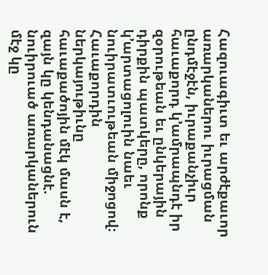Հազուագիւտ եւ արժէքաւոր առարկաներու իւրացման ընդմէջէն, իւրաքանչիւր հաւաքորդ կ՚ամրապնդէ իր զօրութեան եւ ընկերային դիրքին պատկերը, որոնք կ՚արտացոլուին նաեւ նուիրատւութեան միջոցով։ Հաւաքորդին ներկայութիւնը հաւաքածոյին մէկ մասն է, զայն կը կենդանացնէ. նուիրուած առարկաներուն մէջ կը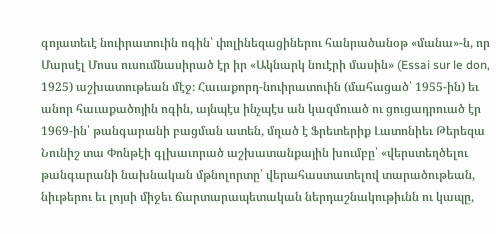գոյատեւէ նուիրատուին ոգին՝ փոլինեզացիներու հանրածանօթ «մանա»-ն, որ Մարսէլ Մոսս ուսումնասիրած էր իր «Ակնարկ նուէրի մասին» (Essai sur le don, 1925) աշխատութեան մէջ։ Հաւաքորդ-նուիրատուին (մահացած՝ 1955-ին) եւ անոր հաւաքածոյին ոգին, այնպէս ինչպէս ան կազմուած ու ցուցադրուած էր 1969-ին՝ թանգարանի բացման ատեն, մղած է Ֆրետերիք Լատոնիեւ Թերեզա Նունիշ տա Փոնթէի գլխաւորած աշխատանքային խումբը՝ «վերստեղծելու թանգարանի նախնական մթնոլորտը՝ վերահաստատելով տարածութեան, նիւթերու եւ լոյսի միջեւ ճարտարապետական ներդաշնակութիւնն ու կապը,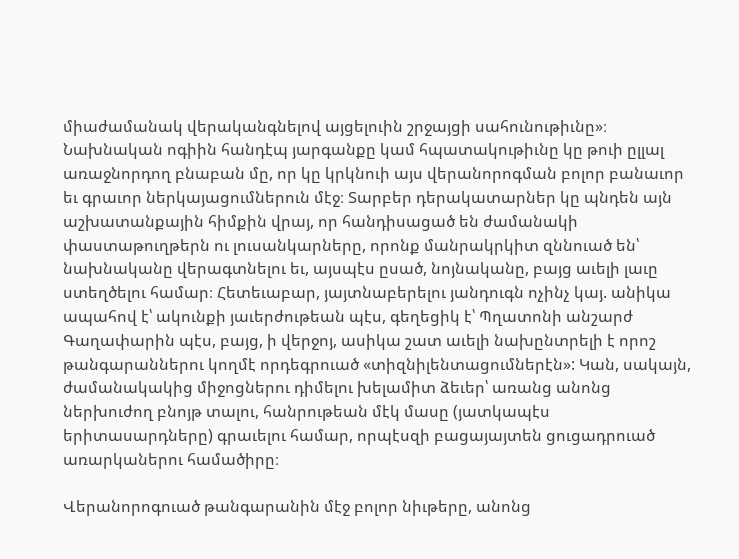միաժամանակ վերականգնելով այցելուին շրջայցի սահունութիւնը»։ Նախնական ոգիին հանդէպ յարգանքը կամ հպատակութիւնը կը թուի ըլլալ առաջնորդող բնաբան մը, որ կը կրկնուի այս վերանորոգման բոլոր բանաւոր եւ գրաւոր ներկայացումներուն մէջ։ Տարբեր դերակատարներ կը պնդեն այն աշխատանքային հիմքին վրայ, որ հանդիսացած են ժամանակի փաստաթուղթերն ու լուսանկարները, որոնք մանրակրկիտ զննուած են՝ նախնականը վերագտնելու եւ, այսպէս ըսած, նոյնականը, բայց աւելի լաւը ստեղծելու համար։ Հետեւաբար, յայտնաբերելու յանդուգն ոչինչ կայ. անիկա ապահով է՝ ակունքի յաւերժութեան պէս, գեղեցիկ է՝ Պղատոնի անշարժ Գաղափարին պէս, բայց, ի վերջոյ, ասիկա շատ աւելի նախընտրելի է որոշ թանգարաններու կողմէ որդեգրուած «տիզնիլենտացումներէն»: Կան, սակայն, ժամանակակից միջոցներու դիմելու խելամիտ ձեւեր՝ առանց անոնց ներխուժող բնոյթ տալու, հանրութեան մէկ մասը (յատկապէս երիտասարդները) գրաւելու համար, որպէսզի բացայայտեն ցուցադրուած առարկաներու համածիրը։

Վերանորոգուած թանգարանին մէջ բոլոր նիւթերը, անոնց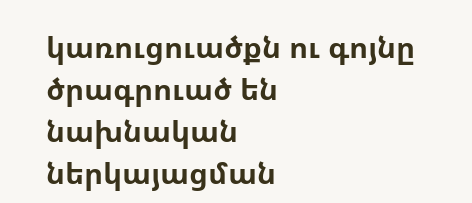կառուցուածքն ու գոյնը ծրագրուած են նախնական ներկայացման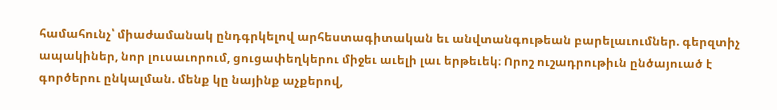համահունչ՝ միաժամանակ ընդգրկելով արհեստագիտական եւ անվտանգութեան բարելաւումներ. գերզտիչ ապակիներ, նոր լուսաւորում, ցուցափեղկերու միջեւ աւելի լաւ երթեւեկ։ Որոշ ուշադրութիւն ընծայուած է գործերու ընկալման. մենք կը նայինք աչքերով,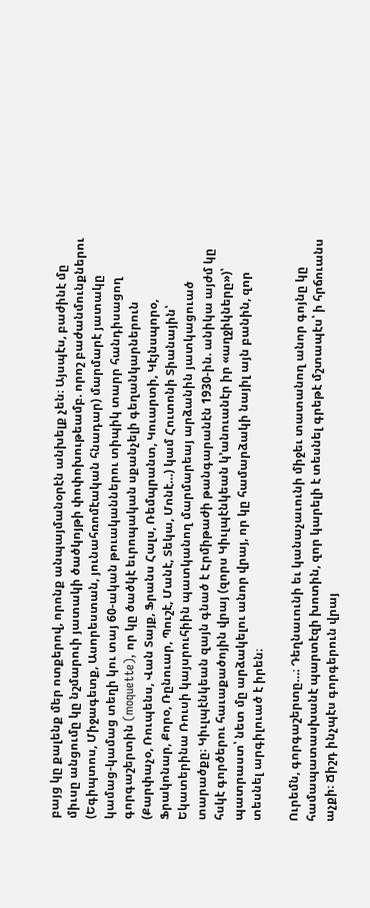բայց կը քալենք մեր ոտքերով, որոնք անպայմանօրէն անխելք չեն։ Այսպէս, բաժինէ մը միւսը անցումը կը նշմարուի յատակի ծածկոյթի փոփոխութեամբ. որոշ բաժանմունքներու (Եգիպտոս, Միջագետք, Ասորեստան, յունահռոմէական հնադար) մարմարէ յատակը կամաց-կամաց տեղի կու տայ 60-ական թուականներու տիպիկ տարր հանդիսացող գորգաշերտին (moquette), որ կը ծածկէ եւրոպական սքանչելի գեղանկարներուն (Քարփաչօ, Ռուպենս, Վան Տայք, Ֆրանս Հալս, Ռեմպրանտ, Կուարտի, Կէյնսպորօ, Ֆրակոնար, Քորօ, Ռընուար, Պուշէ, Մանէ, Տեկա, Մոնէ…) կամ Հուտոնի Տիանային՝ Եկատերինա Ռուսի կայսրուհիին պատկանող մարմարեայ արձանին յատկացուած տարածքը։ Կիւլպէնկեան զայն գնած է Էրմիթաժի թանգարանէն 1930-ին. անիկա այժմ կը հսկէ գործերու հաւաքածոյին վրայ (զորս Կիւլպէնկեան կ՚անուանէր իր «աղջիկները»)՝ պատրաստ՝ նետ մը արձակելու անոր վրայ, որ կը համարձակի նայիլ այն բանին, զոր տեսնել արգիլուած է իրեն։

Ուրեմն, գորգաշերտը…։ Դեղնաւունի եւ կանաչաւունի միջեւ տատանող անոր գոյնը կը համապատասխանէ պարտէզի խոտին, զոր կարելի է տեսնել գրեթէ մշտապէս՝ ի հրճուանս աչքի։ Ճիշդ ինչպէս գորգերուն վրայ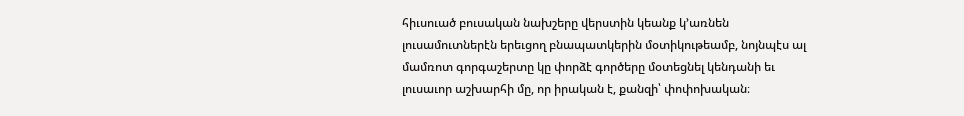հիւսուած բուսական նախշերը վերստին կեանք կ՚առնեն լուսամուտներէն երեւցող բնապատկերին մօտիկութեամբ, նոյնպէս ալ մամռոտ գորգաշերտը կը փորձէ գործերը մօտեցնել կենդանի եւ լուսաւոր աշխարհի մը, որ իրական է, քանզի՝ փոփոխական։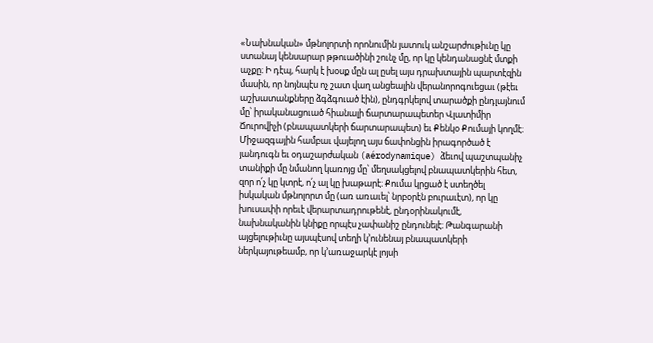«Նախնական» մթնոլորտի որոնումին յատուկ անշարժութիւնը կը ստանայ կենսարար թթուածինի շունչ մը, որ կը կենդանացնէ մտքի աչքը։ Ի դէպ, հարկ է խօսք մըն ալ ըսել այս դրախտային պարտէզին մասին, որ նոյնպէս ոչ շատ վաղ անցեալին վերանորոգուեցաւ (թէեւ աշխատանքները ձգձգուած էին), ընդգրկելով տարածքի ընդլայնում մը՝ իրականացուած հիանալի ճարտարապետեր Վլատիմիր Ճուրովիչի (բնապատկերի ճարտարապետ) եւ Քենկօ Քումայի կողմէ։ Միջազգային համբաւ վայելող այս ճափոնցին իրագործած է յանդուգն եւ օդաշարժական (aérodynamique) ձեւով պաշտպանիչ տանիքի մը նմանող կառոյց մը՝ մեղսակցելով բնապատկերին հետ, զոր ո՛չ կը կտրէ, ո՛չ ալ կը խաթարէ։ Քումա կրցած է ստեղծել իսկական մթնոլորտ մը (առ առաւել՝ նրբօրէն բուրաւէտ), որ կը խուսափի որեւէ վերարտադրութենէ, ընդօրինակումէ, նախնականին կնիքը որպէս չափանիշ ընդունելէ։ Թանգարանի այցելութիւնը այսպէսով տեղի կ՚ունենայ բնապատկերի ներկայութեամբ, որ կ՚առաջարկէ լոյսի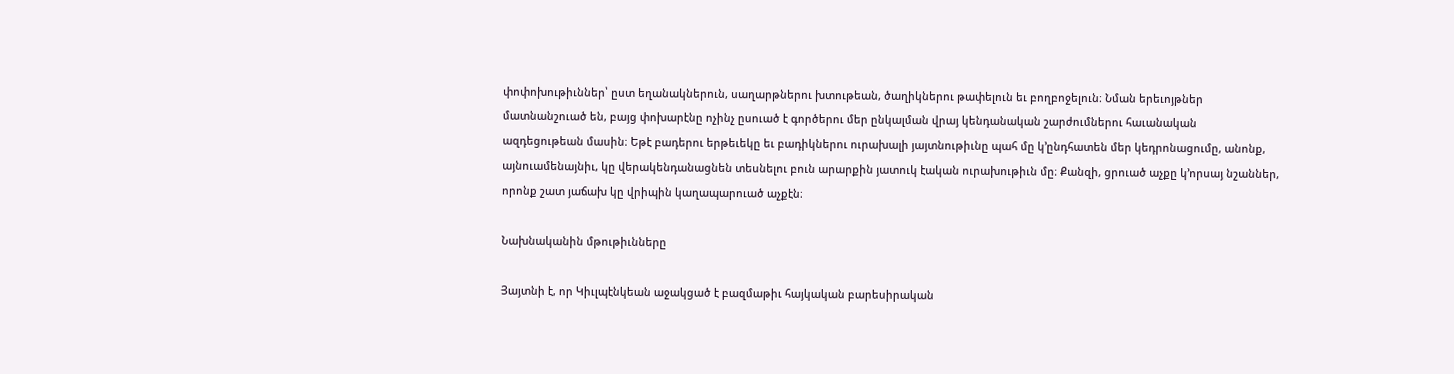փոփոխութիւններ՝ ըստ եղանակներուն, սաղարթներու խտութեան, ծաղիկներու թափելուն եւ բողբոջելուն։ Նման երեւոյթներ մատնանշուած են, բայց փոխարէնը ոչինչ ըսուած է գործերու մեր ընկալման վրայ կենդանական շարժումներու հաւանական ազդեցութեան մասին։ Եթէ բադերու երթեւեկը եւ բադիկներու ուրախալի յայտնութիւնը պահ մը կ՚ընդհատեն մեր կեդրոնացումը, անոնք, այնուամենայնիւ, կը վերակենդանացնեն տեսնելու բուն արարքին յատուկ էական ուրախութիւն մը։ Քանզի, ցրուած աչքը կ՚որսայ նշաններ, որոնք շատ յաճախ կը վրիպին կաղապարուած աչքէն։

Նախնականին մթութիւնները

Յայտնի է, որ Կիւլպէնկեան աջակցած է բազմաթիւ հայկական բարեսիրական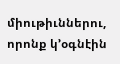միութիւններու, որոնք կ՚օգնէին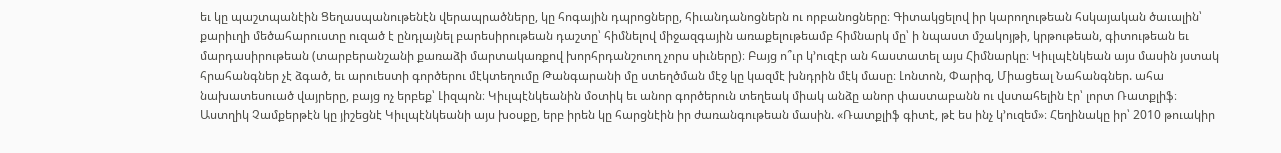եւ կը պաշտպանէին Ցեղասպանութենէն վերապրածները, կը հոգային դպրոցները, հիւանդանոցներն ու որբանոցները։ Գիտակցելով իր կարողութեան հսկայական ծաւալին՝ քարիւղի մեծահարուստը ուզած է ընդլայնել բարեսիրութեան դաշտը՝ հիմնելով միջազգային առաքելութեամբ հիմնարկ մը՝ ի նպաստ մշակոյթի, կրթութեան, գիտութեան եւ մարդասիրութեան (տարբերանշանի քառաձի մարտակառքով խորհրդանշուող չորս սիւները)։ Բայց ո՞ւր կ՚ուզէր ան հաստատել այս Հիմնարկը։ Կիւլպէնկեան այս մասին յստակ հրահանգներ չէ ձգած, եւ արուեստի գործերու մէկտեղումը Թանգարանի մը ստեղծման մէջ կը կազմէ խնդրին մէկ մասը։ Լոնտոն, Փարիզ, Միացեալ Նահանգներ. ահա նախատեսուած վայրերը, բայց ոչ երբեք՝ Լիզպոն։ Կիւլպէնկեանին մօտիկ եւ անոր գործերուն տեղեակ միակ անձը անոր փաստաբանն ու վստահելին էր՝ լորտ Ռատքլիֆ։ Աստղիկ Չամքերթէն կը յիշեցնէ Կիւլպէնկեանի այս խօսքը, երբ իրեն կը հարցնէին իր ժառանգութեան մասին. «Ռատքլիֆ գիտէ, թէ ես ինչ կ՚ուզեմ»։ Հեղինակը իր՝ 2010 թուակիր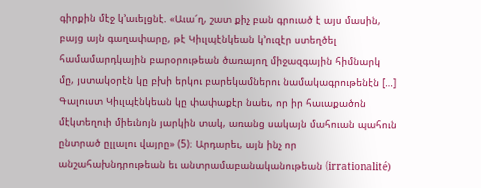գիրքին մէջ կ՚աւելցնէ. «Աւա՜ղ, շատ քիչ բան գրուած է այս մասին, բայց այն գաղափարը, թէ Կիւլպէնկեան կ՚ուզէր ստեղծել համամարդկային բարօրութեան ծառայող միջազգային հիմնարկ մը, յստակօրէն կը բխի երկու բարեկամներու նամակագրութենէն […] Գալուստ Կիւլպէնկեան կը փափաքէր նաեւ, որ իր հաւաքածոն մէկտեղուի միեւնոյն յարկին տակ, առանց սակայն մահուան պահուն ընտրած ըլլալու վայրը» (5)։ Արդարեւ, այն ինչ որ անշահախնդրութեան եւ անտրամաբանականութեան (irrationalité)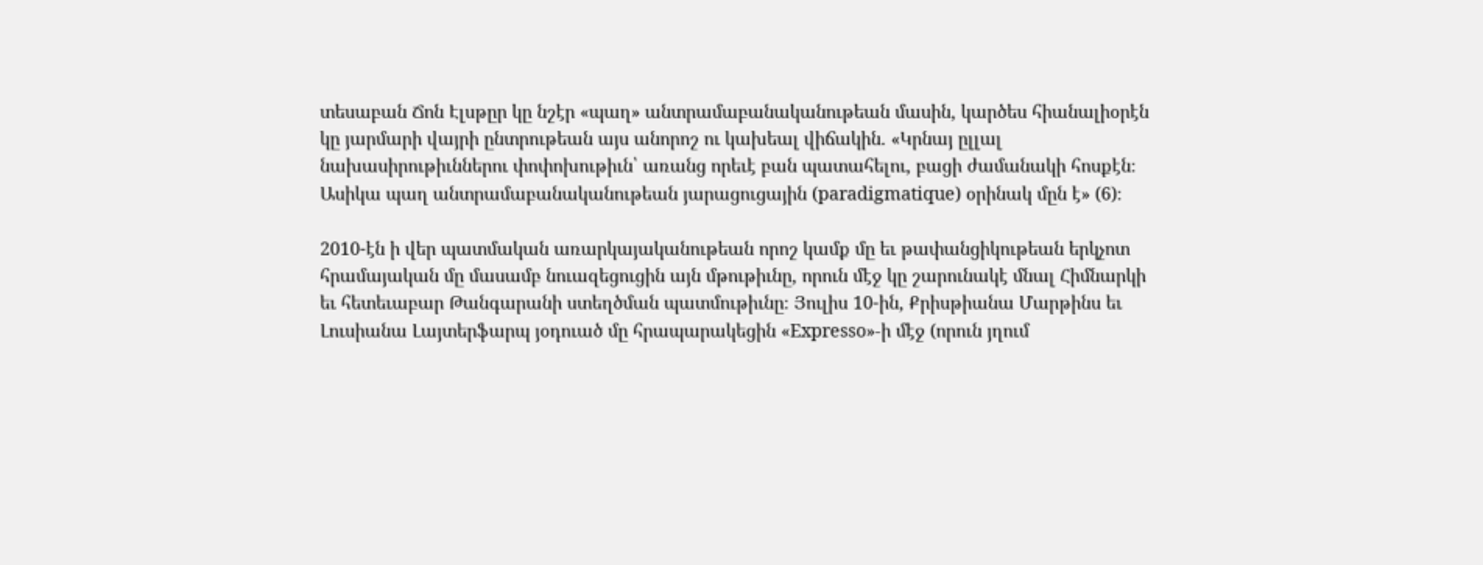տեսաբան Ճոն Էլսթըր կը նշէր «պաղ» անտրամաբանականութեան մասին, կարծես հիանալիօրէն կը յարմարի վայրի ընտրութեան այս անորոշ ու կախեալ վիճակին. «Կրնայ ըլլալ նախասիրութիւններու փոփոխութիւն՝ առանց որեւէ բան պատահելու, բացի ժամանակի հոսքէն։ Ասիկա պաղ անտրամաբանականութեան յարացուցային (paradigmatique) օրինակ մըն է» (6)։

2010-էն ի վեր պատմական առարկայականութեան որոշ կամք մը եւ թափանցիկութեան երկչոտ հրամայական մը մասամբ նուազեցուցին այն մթութիւնը, որուն մէջ կը շարունակէ մնալ Հիմնարկի եւ հետեւաբար Թանգարանի ստեղծման պատմութիւնը։ Յուլիս 10-ին, Քրիսթիանա Մարթինս եւ Լուսիանա Լայտերֆարպ յօդուած մը հրապարակեցին «Expresso»-ի մէջ (որուն յղում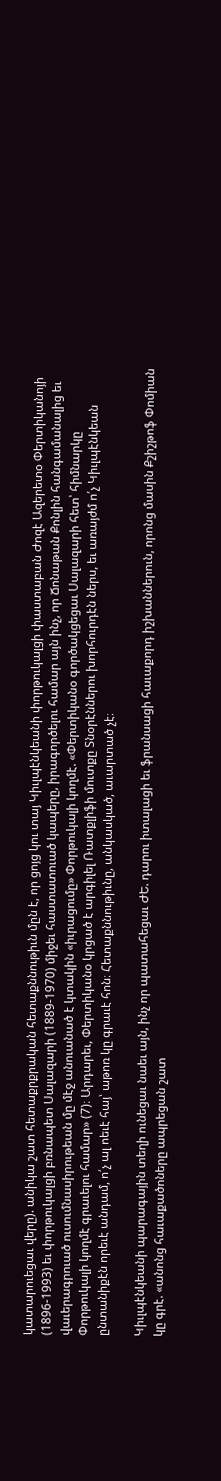կատարուեցաւ վերը). անիկա շատ հետաքրքրական հետաքննութիւն մըն է, որ ցոյց կու տայ Կիւլպէնկեանի փորթուկալցի փաստաբան Ժոզէ Ազերետօ Փերտիկանոյի (1896-1993) եւ փորթուկալցի բռնապետ Սալազարի (1889-1970) միջեւ հաստատուած կապերը, իրագործելու համար այն ինչ, որ Ճոնաթան Քոնլին հանգամանալից եւ վաւերագրուած ուսումնասիրութեան մը մէջ անուանած է կտակին «իւրացումը» Փորթուկալի կողմէ. «Փերտիկանօ գործակցեցաւ Սալազարի հետ՝ հիմնարկը Փորթուկալի կողմէ գրաւելու համար» (7)։ Արդարեւ, Փերտիկանօ կրցած է արգիլել Ռատքլիֆի մուտքը Տնօրէններու խորհուրդէն ներս, եւ առայժմ ո՛չ Կիւլպէնկեան ընտանիքէն որեւէ անդամ, ո՛չ ալ ոեւէ հայ՝ աթոռ կը գրաւէ հոն։ Հետաքննութիւնը, անկասկած, աւարտած չէ։

Կիւլպէնկեանի պարագային տեղի ունեցաւ նաեւ այն, ինչ որ պատահեցաւ ԺԵ. դարու իտալացի եւ ֆրանսացի հաւաքորդ իշխաններուն, որոնց մասին Քշիշթոֆ Փոմիան կը գրէ. «անոնց հաւաքածոները ապրեցան շատ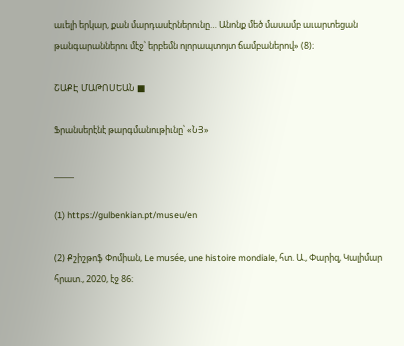աւելի երկար, քան մարդասէրներունը… Անոնք մեծ մասամբ աւարտեցան թանգարաններու մէջ՝ երբեմն ոլորապտոյտ ճամբաներով» (8)։

ՇԱՔԷ ՄԱԹՈՍԵԱՆ ■

Ֆրանսերէնէ թարգմանութիւնը՝ «ՆՅ»

_____

(1) https://gulbenkian.pt/museu/en

(2) Քշիշթոֆ Փոմիան, Le musée, une histoire mondiale, հտ. Ա., Փարիզ, Կալիմար հրատ., 2020, էջ 86։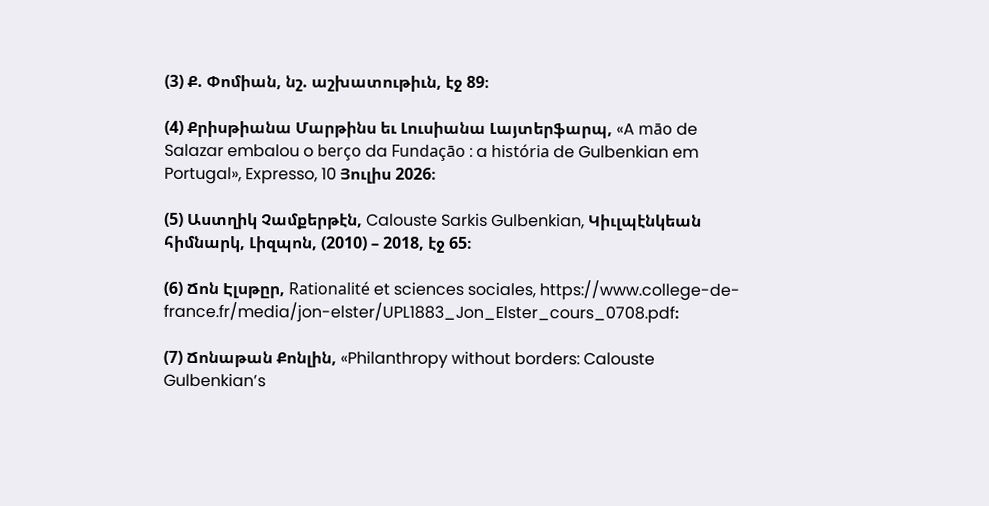(3) Ք. Փոմիան, նշ. աշխատութիւն, էջ 89։

(4) Քրիսթիանա Մարթինս եւ Լուսիանա Լայտերֆարպ, «A māo de Salazar embalou o berço da Fundaçāo : a história de Gulbenkian em Portugal», Expresso, 10 Յուլիս 2026։

(5) Աստղիկ Չամքերթէն, Calouste Sarkis Gulbenkian, Կիւլպէնկեան հիմնարկ, Լիզպոն, (2010) – 2018, էջ 65։

(6) Ճոն Էլսթըր, Rationalité et sciences sociales, https://www.college-de-france.fr/media/jon-elster/UPL1883_Jon_Elster_cours_0708.pdf։

(7) Ճոնաթան Քոնլին, «Philanthropy without borders: Calouste Gulbenkian’s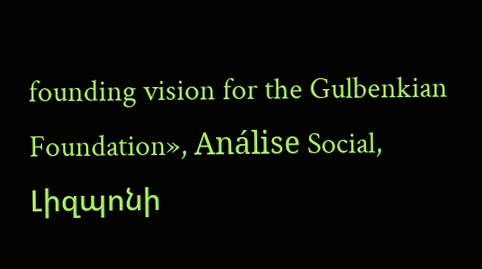founding vision for the Gulbenkian Foundation», Análise Social, Լիզպոնի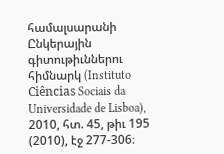համալսարանի Ընկերային գիտութիւններու հիմնարկ (Instituto Ciências Sociais da Universidade de Lisboa), 2010, հտ. 45, թիւ 195 (2010), էջ 277-306։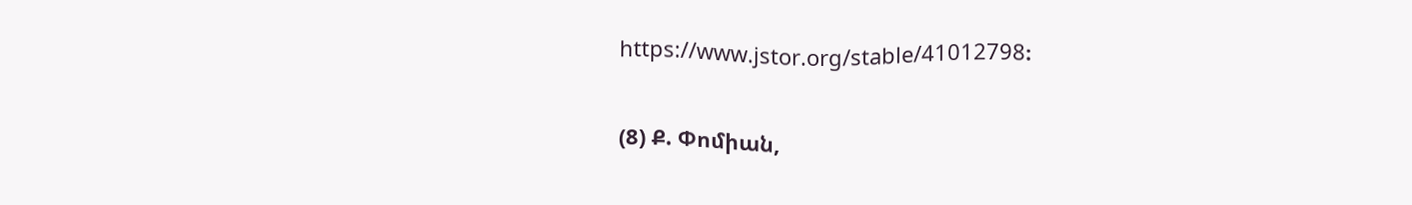https://www.jstor.org/stable/41012798։

(8) Ք. Փոմիան,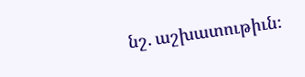նշ. աշխատութիւն։